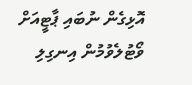އޮޅިގެން ނުބައި ޕާޓީއަށް ވޯޓުލެވުމުން އިނގިލި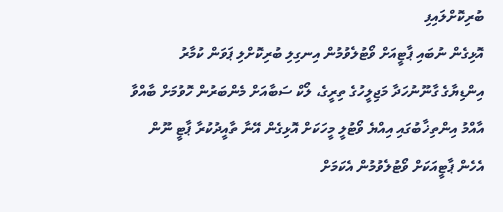ބުރިކޮށްލައިފި
އޮޅިގެން ނުބައި ޕާޓީއަށް ވޯޓުލެވުމުން އިނގިލި ބުރިކޮށްލި ޕަވަން ކުމާރު
އިންޑިޔާގެ ގާނޫނުހަދާ މަޖިލީހުގެ ތިރީގެ، ލޯކް ސަބާއަށް މެންބަރުން ހޮވުމަށް ބާއްވާ އާއްމު އިންތިޚާބުގައި އިއްޔެ ވޯޓުލީ މީހަކަށް އޮޅިގެން އޭނާ ތާއީދުކުރާ ޕާޓީ ނޫން އެހެން ޕާޓީއަކަށް ވޯޓުލެވުމުން އެކަމަށް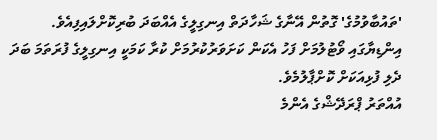'ތައުބާވުމުގެ' ގޮތުން އޭނާގެ ޝަހާދަތް އިނގިލީގެ އެއްބަދަ ބުރިކޮށްލައިފިއެވެ. އިންޑިޔާގައި ވޯޓުލުމަށް ފަހު އެކަން ކަށަވަރުކުރުމަށް ކުރާ ކަމަކީ އިނގިލީގެ ފުރަތަމަ ބަދަ ދެލި ފުޅިއަކަށް ކޮށްޕާލުމެވެ.
އުއްތަރު ޕްރަދޭޝްގެ އެންމެ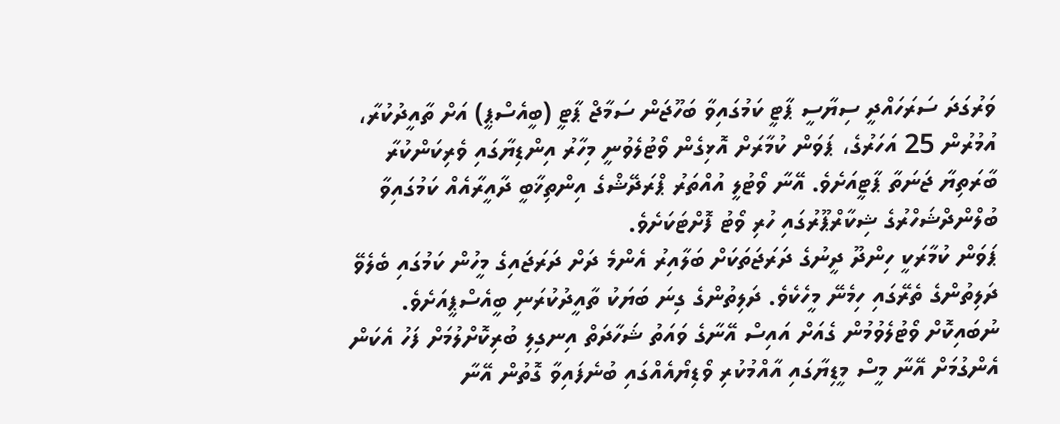ވަރުގަދަ ސަރަހައްދީ ސިޔާސީ ޕާޓީ ކަމުގައިވާ ބަހޫޖަން ސަމާޖް ޕާޓީ (ބީއެސްޕީ) އަށް ތާއީދުކުރާ، އުމުރުން 25 އަހަރުގެ، ޕަވަން ކުމާރަށް އޮޅިގެން ވޯޓުލެވުނީ މިހާރު އިންޑިޔާގައި ވެރިކަންކުރާ ބާރަތިޔާ ޖަނަތާ ޕާޓީއަށެވެ. އޭނާ ވޯޓުލީ އުއްތަރު ޕްރަދޭޝްގެ އިންތިޚާބީ ދާއީރާއެއް ކަމުގައިވާ ބުލްންދްޝަހްރުގެ ޝިކާރްޕޫރުގައި ހުރި ވޯޓު ފޮށްޓަކަށެވެ.
ޕަވަން ކުމާރަކީ ހިންދޫ ދީނުގެ ދަރަޖަތަކަށް ބަލާއިރު އެންމެ ދަށް ދަރަޖައިގެ މީހުން ކަމުގައި ބެލެވޭ ދަލިތުންގެ ތެރޭގައި ހިމެނޭ މީހެކެވެ. ދަލިތުންގެ ގިނަ ބަޔަކު ތާއީދުކުރަނި ބީއެސްޕީއަށެވެ.
ނުބައިކޮށް ވޯޓުލެވުމުން ގެއަށް އައިސް އޭނާގެ ވައަތު ޝަހާދަތް އިނގިލި ބުރިކޮށްލުމަށް ފަހު އެކަން އެންގުމަށް އޭނާ މީސް މީޑިޔާގައި އާއްމުކުރި ވޯޑިޔޯއެއްގައި ބުނެފައިވާ ގޮތުން އޭނާ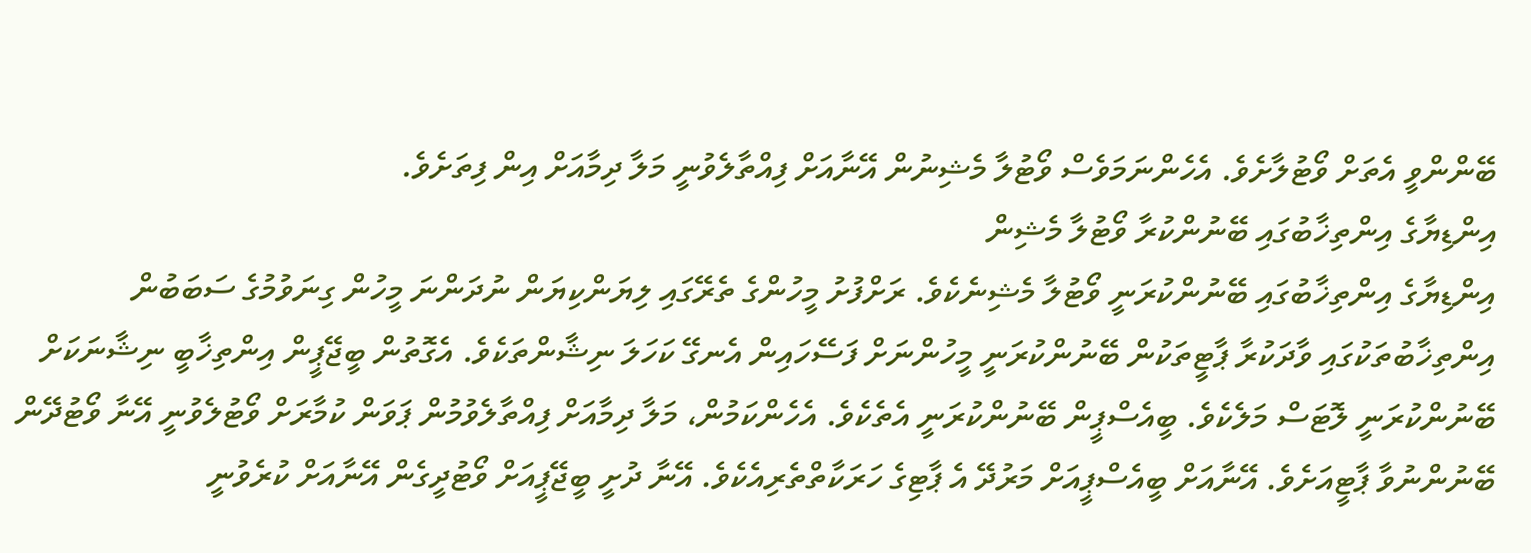ބޭންންވީ އެތަށް ވޯޓުލާށެވެ. އެހެންނަމަވެސް ވޯޓުލާ މެޝިނުން އޭނާއަށް ފިއްތާލެވުނީ މަލާ ދިމާއަށް އިން ފިތަށެވެ.
އިންޑިޔާގެ އިންތިޚާބުގައި ބޭނުންކުރާ ވޯޓުލާ މެޝިން
އިންޑިޔާގެ އިންތިޚާބުގައި ބޭނުންކުރަނީ ވޯޓުލާ މެޝިނެކެވެ. ރަށްފުށު މީހުންގެ ތެރޭގައި ލިޔަންކިޔަން ނުދަންނަ މީހުން ގިނަވުމުގެ ސަބަބުން އިންތިޚާބުތަކުގައި ވާދަކުރާ ޕާޓީތަކުން ބޭނުންކުރަނީ މީހުންނަށް ފަސޭހައިން އެނގޭ ކަހަލަ ނިޝާންތަކެވެ. އެގޮތުން ބީޖޭޕީން އިންތިޚާބީ ނިޝާނަކަށް ބޭނުންކުރަނީ ލޮޓަސް މަލެކެވެ. ބީއެސްޕީން ބޭނުންކުރަނީ އެތެކެވެ. އެހެންކަމުން، މަލާ ދިމާއަށް ފިއްތާލެވުމުން ޕަވަން ކުމާރަށް ވޯޓުލެވުނީ އޭނާ ވޯޓުދޭން ބޭނުންނުވާ ޕާޓީއަށެވެ. އޭނާއަށް ބީއެސްޕީއަށް މަރުދޭ އެ ޕާޓިގެ ހަރަކާތްތެރިއެކެވެ. އޭނާ ދުށީ ބީޖޭޕީއަށް ވޯޓުދީގެން އޭނާއަށް ކުރެވުނީ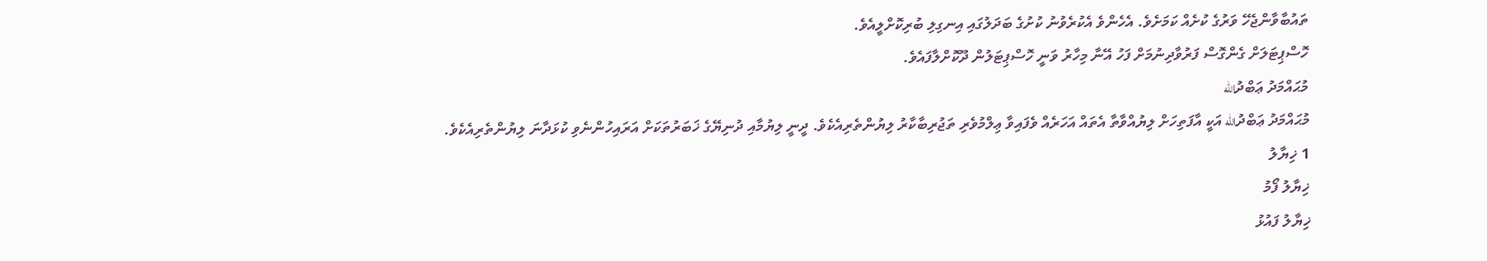ތައުބާވާންޖެހޭ ވަރުގެ ކުށެއް ކަމަށެވެ. އެހެންވެ އެކުރެވުނު ކުށުގެ ބަދަލުގައި އިނގިލި ބުރިކޮށްލީއެވެ.
ހޮސްޕިޓަލަށް ގެންގޮސް ފަރުވާދިނުމަށް ފަހު އޭނާ މިހާރު ވަނީ ހޮސްޕިޓަލުން ދޫކޮށްލާފައެވެ.
މުޙައްމަދު ޢަބްދުالله
މުޙައްމަދު ޢަބްދުالله އަކީ އާފަތިހަށް ލިޔުއްވާތާ އެތައް އަހަރެއް ވެފައިވާ ޢިލްމުވެރި ތަޖުރިބާކާރު ލިޔުންތެރިއެކެވެ. ދީނީ ލިޔުމާއި ދުނިޔޭގެ ޚަބަރުތަކަށް އަރައިހުންނެވި ކުޅަދާނަ ލިޔުންތެރިއެކެވެ.
1 ޚިޔާލު
ޚިޔާލު ފޯމު
ޚިޔާލު ފައުޅު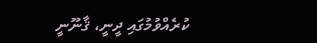ކުރެއްވުމުގައި ދީނީ، ޤާނޫނީ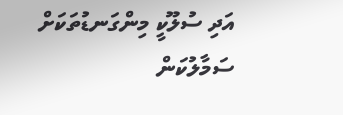އަދި ސުލޫކީ މިންގަނޑުތަކަށް ސަމާލުކަން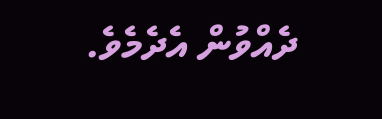ދެއްވުން އެދެމެވެ.